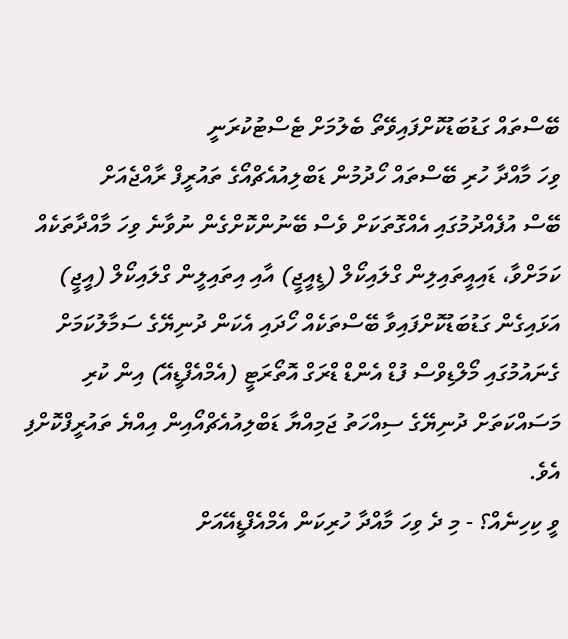ބޭސްތައް ގަޑުބަޑުކޮށްފައިވޭތޯ ބެލުމަށް ޓެސްޓުކުރަނީ
ވިހަ މާއްދާ ހުރި ބޭސްތައް ހޯދުމުން ޑަބްލިއުއެޗްއޯގެ ތައުރީފް ރާއްޖެއަށް
ބޭސް އުފެއްދުމުގައި އެއްގޮތަކަށް ވެސް ބޭނުންކޮށްގެން ނުވާނެ ވިހަ މާއްދާތަކެއް ކަމަށްވާ، ޑައިއީތައިލިން ގްލައިކޯލް (ޑީއީޖީ) އާއި އިތައިލީން ގްލައިކޯލް (އީޖީ) އަޅައިގެން ގަޑުބަޑުކޮށްފައިވާ ބޭސްތަކެއް ހޯދައި އެކަން ދުނިޔޭގެ ސަމާލުކަމަށް ގެނައުމުގައި މޯލްޑިވްސް ފުޑް އެންޑް ޑްރަގް އޮތޯރަޓީ (އެމްއެފްޑީއޭ) އިން ކުރި މަސައްކަތަށް ދުނިޔޭގެ ސިއްހަތު ޖަމިއްޔާ ޑަބްލިއުއެޗްއޯއިން އިއްޔެ ތައުރީފްކޮށްފި އެވެ.
ވީ ކިހިނެއް؟ - މި ދެ ވިހަ މާއްދާ ހުރިކަން އެމްއެފްޑީއޭއަށް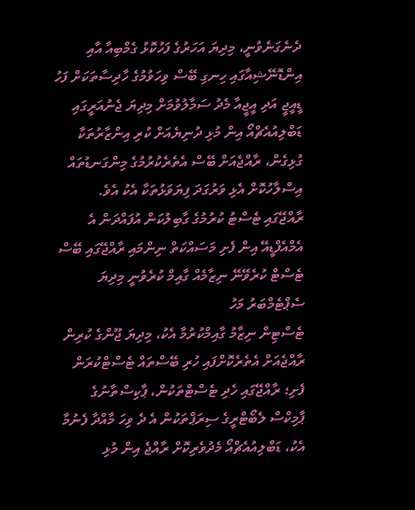ދެނެގަނެވުނީ، މިދިޔަ އަހަރުގެ ފަހުކޮޅު ގެމްބިއާ އާއި އިންޑޮނޭޝިއާގައި ހިނގި ބޭސް ވިހަވުމުގެ ހާދިސާތަކަށް ފަހު ޑީއީޖީ އަދި އީޖީއާ މެދު ސަމާލުވުމަށް މިދިޔަ ޖެނުއަރީގައި ޑަބްލިއުއެޗްއޯ އިން މުޅި ދުނިޔެއަށް ކުރި އިންޒާރުތަކާ ގުޅިގެން، ރާއްޖެއަށް ބޭސް އެތެރެކުރުމުގެ މިންގަނޑުތައް އިސްލާހުކޮށް އެޅި ވަރުގަދަ ފިޔަވަޅުތަކާ އެކު އެވެ.
ރާއްޖޭގައި ޓެސްޓު ކުރުމުގެ ގާބިލުކަން އުފައްދަން އެ އެމްއެފްޑީއޭ އިން ފެށި މަސައްކަތް ނިންމައި ރާއްޖޭގައި ބޭސް ޓެސްޓް ކުރެވޭނޭ ނިޒާމެއް ގާއިމް ކުރެވުނީ މިދިޔަ ސެޕްޓެމްބަރު މަހު
ޓެސްޓިން ނިޒާމު ގާއިމްކުރުމާ އެކު، މިދިޔަ ޖޫންގެ ކުރިން ރާއްޖެއަށް އެތެރެކޮށްފައި ހުރި ބޭސްތައް ޓެސްޓްކުރަން ފެށި؛ ރާއްޖޭގައި ހެދި ޓެސްޓްތަކުން، ޕާކިސްތާނުގެ ޕާމިކްސް ލެބޯޓްރީގެ ސިރަޕްތަކުން އެ ދެ ވިހަ މާއްދާ ފެނުމާ އެކު، ޑަބްލިއުއެޗްއޯ މެދުވެރިކޮށް ރާއްޖެ އިން މުޅި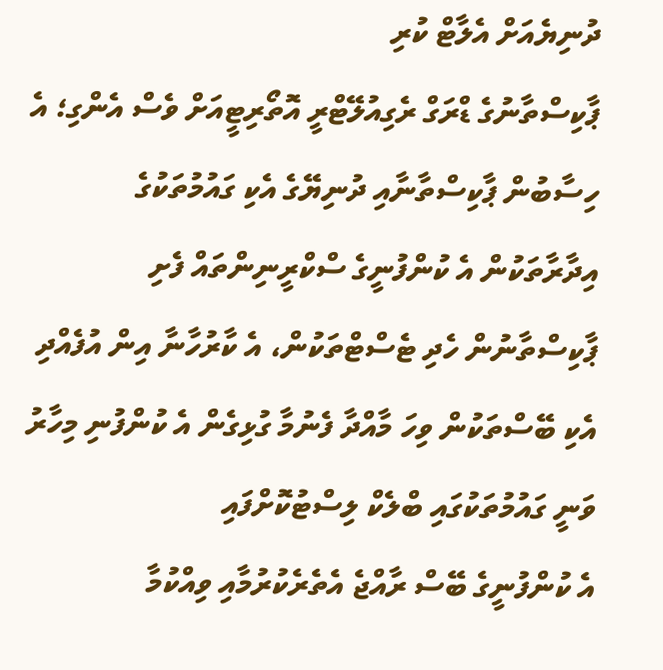ދުނިޔެއަށް އެލާޓް ކުރި
ޕާކިސްތާނުގެ ޑްރަގް ރެގިއުލޭޓްރީ އޮތޯރިޓީއަށް ވެސް އެންގި؛ އެ ހިސާބުން ޕާކިސްތާނާއި ދުނިޔޭގެ އެކި ގައުމުތަކުގެ އިދާރާތަކުން އެ ކުންފުނީގެ ސްކްރީނިންތައް ފެށި
ޕާކިސްތާނުން ހެދި ޓެސްޓްތަކުން، އެ ކާރުހާނާ އިން އުފެއްދި އެކި ބޭސްތަކުން ވިހަ މާއްދާ ފެނުމާ ގުޅިގެން އެ ކުންފުނި މިހާރު ވަނީ ގައުމުތަކުގައި ބްލެކް ލިސްޓުކޮށްފައި
އެ ކުންފުނީގެ ބޭސް ރާއްޖެ އެތެރެކުރުމާއި ވިއްކުމާ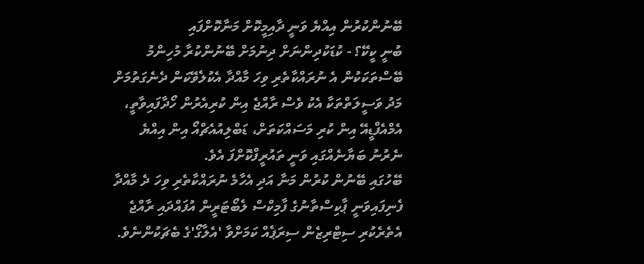ބޭނުންކުރުން އިއްޔެ ވަނީ ދާއިމީކޮށް މަނާކޮށްފައި
ބުނީ ކީކޭ؟ - ކުޑަކުދިންނަށް ދިނުމަށް ބޭނުންކުރާ މުހިންމު ބޭސްތަކަކުން އެ ނުރައްކާތެރި ވިހަ މާއްދާ އެކުލެވޭކަން ދެނެގަތުމަށް މަދު ވަސީލަތްތަކާ އެކު ވެސް ރާއްޖެ އިން ކުރިއެރުން ހޯދާފައިވާތީ، އެމްއެފްޑީއޭ އިން ކުރި މަސައްކަތަށް، ޑަބްލިއުއެޗްއޯ އިން އިއްޔެ ނެރުނު ބަޔާނެއްގައި ވަނީ ތައުރީފްކޮށްފަ އެވެ.
ބޭހުގައި ބޭނުން ކުރުން މަނާ އަދި އެހާމެ ނުރައްކާތެރި ވިހަ ދެ މާއްދާ ފެނިފައިވަނީ ޕާކިސްތާނުގެ ފާމިކްސް ލެބޯޓަރީން އުފައްދައި ރާއްޖެ އެތެރެކުރި ސިޓްރިޒެން ސިރަޕެއް ކަމަށްވާ 'އެލާގޯ'ގެ ބެޗަކުންނެވެ.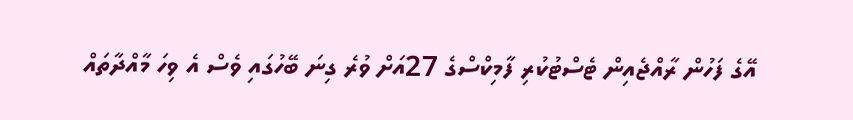އޭގެ ފަހުން ރާއްޖެއިން ޓެސްޓުކުރި ފާމިކްސްގެ 27އަށް ވުރެ ގިނަ ބޭހުގައި ވެސް އެ ވިހަ މާއްދާތައް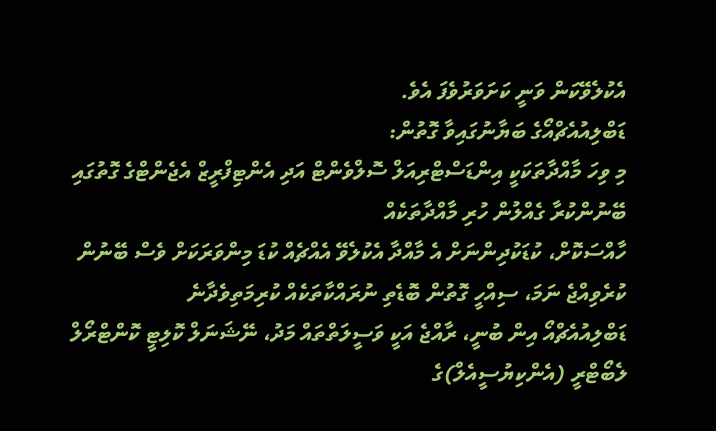އެކުލެވޭކަން ވަނީ ކަށަވަރުވެފަ އެވެ.
ޑަބްލިއުއެޗްއޯގެ ބަޔާނުގައިވާ ގޮތުން:
މި ވިހަ މާއްދާތަކަކީ އިންޑަސްޓްރިއަލް ސޮލްވެންޓް އަދި އެންޓިފްރީޒް އެޖެންޓްގެ ގޮތުގައި ބޭނުންކުރާ ގެއްލުން ހުރި މާއްދާތަކެއް
ހާއްސަކޮށް، ކުޑަކުދިންނަށް އެ މާއްދާ އެކުލެވޭ އެއްޗެއް ކުޑަ މިންވަރަކަށް ވެސް ބޭނުން ކުރެވިއްޖެ ނަމަ، ސިއްހީ ގޮތުން ބޮޑެތި ނުރައްކާތަކެއް ކުރިމަތިވެދާނެ
ޑަބްލިއުއެޗްއޯ އިން ބުނީ، ރާއްޖެ އަކީ ވަސީލަތްތައް މަދު، ނޭޝަނަލް ކޮލިޓީ ކޮންޓްރޯލް ލެބޯޓްރީ (އެންކިޔުސީއެލް)ގެ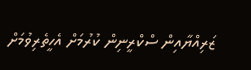ޒަރިއްޔާއިން ސްކްރީނިން ކުރުމަށް އެހީތެރިވުމަށް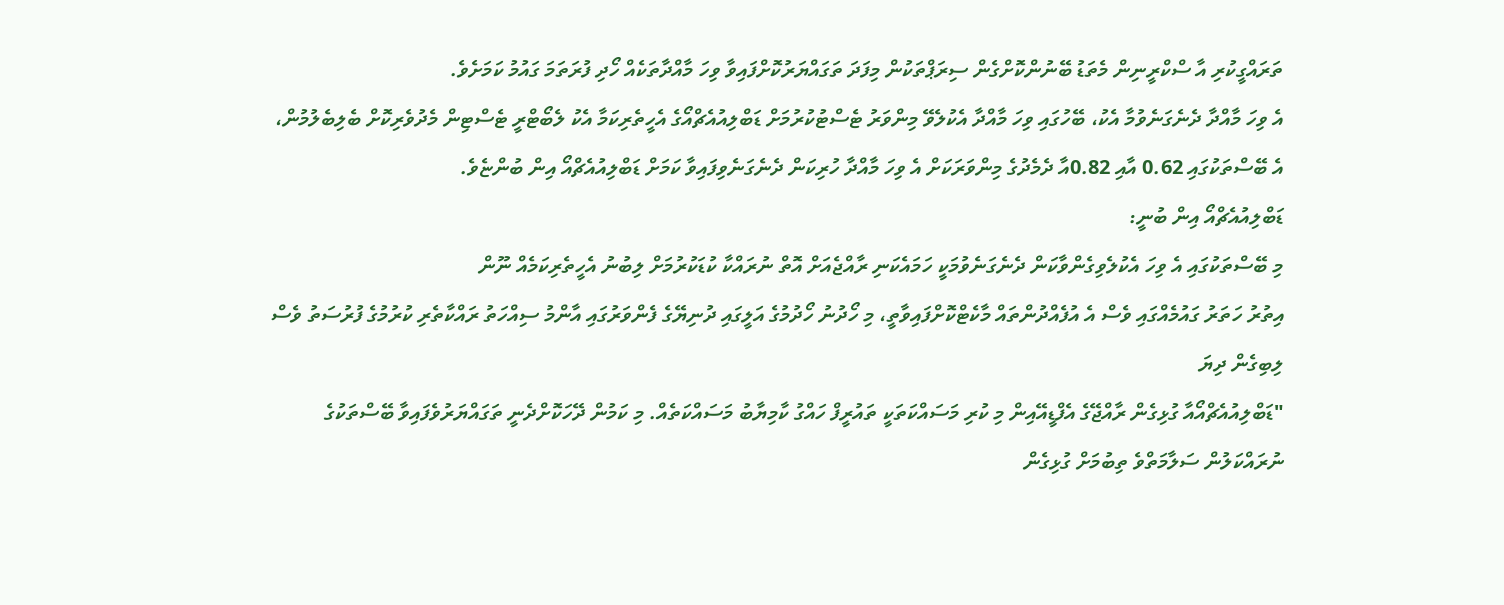ތަރައްގީކުރި އާ ސްކްރީނިން މެތަޑު ބޭނުންކޮށްގެން ސިރަޕްތަކުން މިފަދަ ތަގައްޔަރުކޮށްފައިވާ ވިހަ މާއްދާތަކެއް ހޯދި ފުރަތަމަ ގައުމު ކަމަށެވެ.
އެ ވިހަ މާއްދާ ދެނެގަނެވުމާ އެކު، ބޭހުގައި ވިހަ މާއްދާ އެކުލެވޭ މިންވަރު ޓެސްޓުކުރުމަށް ޑަބްލިއުއެޗްއޯގެ އެހީތެރިކަމާ އެކު ލެބޯޓްރީ ޓެސްޓިން މެދުވެރިކޮށް ބެލިބެލުމުން، އެ ބޭސްތަކުގައި 0.62 އާއި 0.82އާ ދެމެދުގެ މިންވަރަކަށް އެ ވިހަ މާއްދާ ހުރިކަން ދެނެގަނެވިފައިވާ ކަމަށް ޑަބްލިއުއެޗްއޯ އިން ބުންޏެވެ.
ޑަބްލިއުއެޗްއޯ އިން ބުނީ:
މި ބޭސްތަކުގައި އެ ވިހަ އެކުލެވިގެންވާކަން ދެނެގަނެވުމަކީ ހަމައެކަނި ރާއްޖެއަށް އޮތް ނުރައްކާ ކުޑަކުރުމަށް ލިބުނު އެހީތެރިކަމެއް ނޫން
އިތުރު ހަތަރު ގައުމެއްގައި ވެސް އެ އުފެއްދުންތައް މާކެޓްކޮށްފައިވާތީ، މި ހޯދުނު ހޯދުމުގެ އަލީގައި ދުނިޔޭގެ ފެންވަރުގައި އާންމު ސިއްހަތު ރައްކާތެރި ކުރުމުގެ ފުރުސަތު ވެސް ލިބިގެން ދިޔަ
"ޑަބްލިއުއެޗްއޯއާ ގުޅިގެން ރާއްޖޭގެ އެފްޑީއޭއިން މި ކުރި މަސައްކަތަކީ ތައުރީފް ހައްގު ކާމިޔާބު މަސައްކަތެއް. މި ކަމުން ދޭހަކޮށްދެނީ ތަގައްޔަރުވެފައިވާ ބޭސްތަކުގެ ނުރައްކަލުން ސަލާމަތްވެ ތިބުމަށް ގުޅިގެން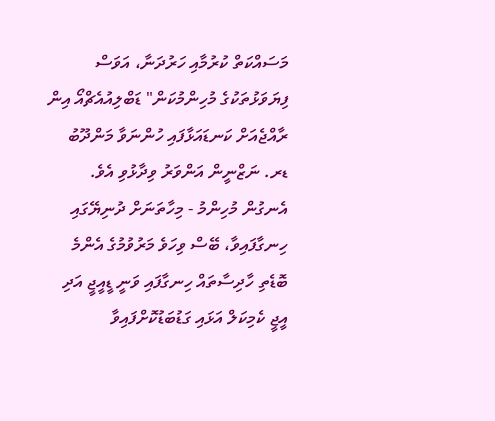މަސައްކަތް ކުރުމާއި ހަރުދަނާ، އަވަސް ފިޔަވަޅުތަކުގެ މުހިންމުކަން" ޑަބްލިއުއެޗްއޯ އިން ރާއްޖެއަށް ކަނޑައަޅާފައި ހުންނަވާ މަންދޫބު ޑރ. ނަޒްނީން އަންވަރު ވިދާޅުވި އެވެ.
އެނގުން މުހިންމު - މިހާތަނަށް ދުނިޔޭގައި ހިނގާފައިވާ، ބޭސް ވިހަވެ މަރުވުމުގެ އެންމެ ބޮޑެތި ހާދިސާތައް ހިނގާފައި ވަނީ ޑީއީޖީ އަދި އީޖީ ކެމިކަލް އަޅައި ގަޑުބަޑުކޮށްފައިވާ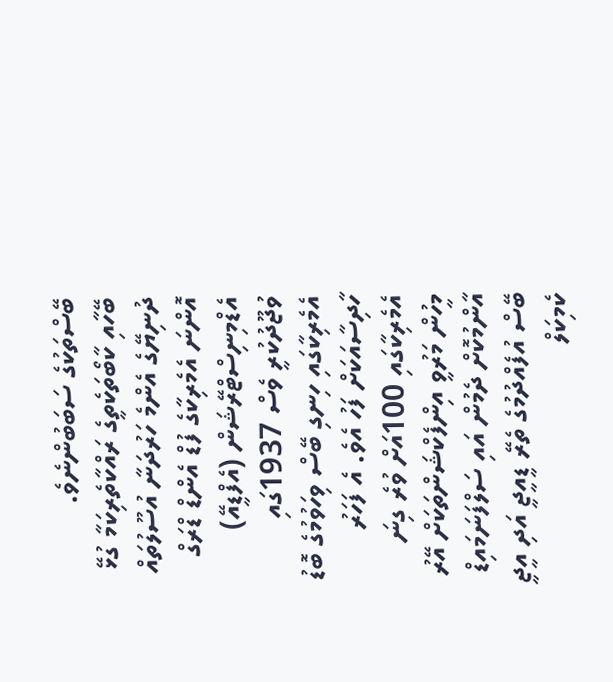ބޭސްތަކުގެ ސަބަބުންނެވެ.
ބޭހާއި ކާބޯތަކެތީގެ ރައްކާތެރިކަމާ ގުޅޭ ދުނިޔޭގެ އެންމެ ހަރުދަނާ އުސޫލުތައް އޮންނަ އެމެރިކާގެ ފުޑް އެންޑް ޑްރަގް އެޑްމިނިސްޓްރޭޝަން (އެފްޑީއޭ) ވުޖޫދުކުރީ ވެސް 1937ގައި އެމެރިކާގައި ހިނގި ބޭސް ވިހަވުމުގެ ބޮޑު ހާދިސާއަކަށް ފަހު އެވެ. އެ ފަހަރު އެމެރިކާގައި 100އަށް ވުރެ ގިނަ މީހުން މަރުވީ އިންފެކްޝަންތަކަށް އޭރު އާންމުކޮށް ދެމުން އައި ސަލްފަނަމައިޑް ބޭސް އުފެއްދުމުގެ ތެރޭ ޑީއީޖީ އަދި އީޖީ ކެމިކަލް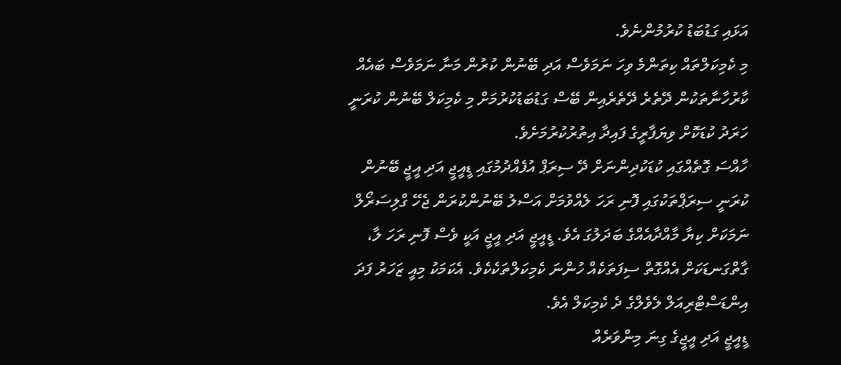އަޅައި ގަޑުބަޑު ކުރުމުންނެވެ.
މި ކެމިކަލްތައް ކިތަންމެ ވިހަ ނަމަވެސް އަދި ބޭނުން ކުރުން މަނާ ނަމަވެސް ބައެއް ކާރުހާނާތަކުން ދޭތެރެ ދޭތެރެއިން ބޭސް ގަޑުބަޑުކުރުމަށް މި ކެމިކަލް ބޭނުން ކުރަނީ ހަރަދު ކުޑަކޮށް ވިޔަފާރީގެ ފައިދާ އިތުރުކުރުމަށެވެ.
ހާއްސަ ގޮތެއްގައި ކުޑަކުދިންނަށް ދޭ ސިރަޕް އުފެއްދުމުގައި ޑީއީޖީ އަދި އީޖީ ބޭނުން ކުރަނީ ސިރަޕްތަކުގައި ފޮނި ރަހަ ލެއްވުމަށް އަސްލު ބޭނުންކުރަން ޖެހޭ ގްލިސަރޯލް ނަމަކަށް ކިޔާ މާއްދާއެއްގެ ބަދަލުގަ އެވެ. ޑީއީޖީ އަދި އީޖީ އަކީ ވެސް ފޮނި ރަހަ ލާ، ގާތްގަނޑަކަށް އެއްގޮތް ސިފަތަކެއް ހުންނަ ކެމިކަލްތަކެކެވެ. އެކަމަކު މިއީ ޒަހަރު ފަދަ އިންޑަސްޓްރިއަލް ލެވެލްގެ ދެ ކެމިކަލް އެވެ.
ޑީއީޖީ އަދި އީޖީގެ ގިނަ މިންވަރެއް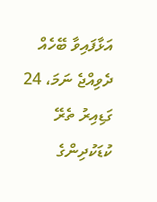އަޅާފައިވާ ބޭހެއް ދެވިއްޖެ ނަމަ، 24 ގަޑިއިރު ތެރޭ ކުޑަކުދިންގެ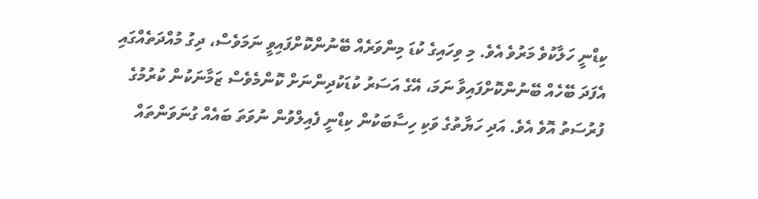ކިޑްނީ ހަލާކުވެ މަރުވެ އެވެ. މި ވިހައިގެ ކުޑަ މިންވަރެއް ބޭނުންކޮށްފައިވީ ނަމަވެސް، ދިގު މުއްދަތެއްގައި އެފަދަ ބޭހެއް ބޭނުންކޮށްފައިވާ ނަމަ، އޭގެ އަސަރު ކުޑަކުދިންނަށް ކޮންމެވެސް ޒަމާނަކުން ކުރުމުގެ ފުރުސަތު އޮވެ އެވެ. އަދި ހަޔާތުގެ ވަކި ހިސާބަކުން ކިޑްނީ ފެއިލްވުން ނުވަތަ ބައެއް ގުނަވަންތައް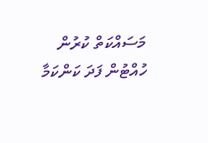މަސައްކަތް ކުރުން ހުއްޓުން ފަދަ ކަންކަމާ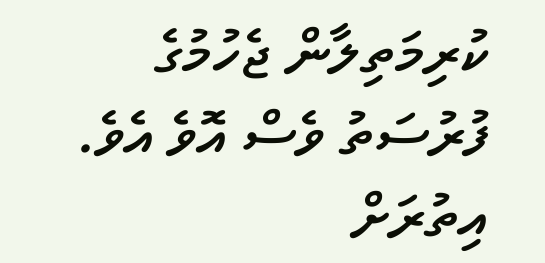ކުރިމަތިލާން ޖެހުމުގެ ފުރުސަތު ވެސް އޮވެ އެވެ.
އިތުރަށް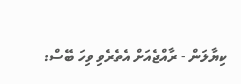ކިޔާލަން - ރާއްޖެއަށް އެތެރެވި ވިހަ ބޭސް: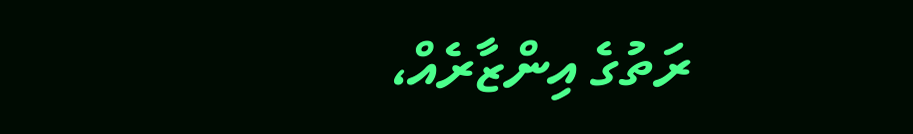ރަތުގެ އިންޒާރެއް،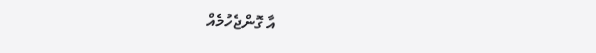އާ ގޮންޖެހުމެއް